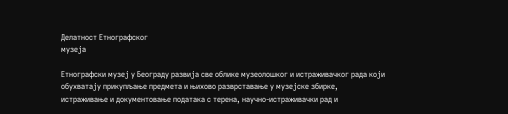Делатност Етнографског
музеја

Етнографски музеј у Београду развија све облике музеолошког и истраживачког рада који обухватају прикупљање предмета и њихово разврставање у музејске збирке, истраживање и документовање података с терена, научно-истраживачки рад и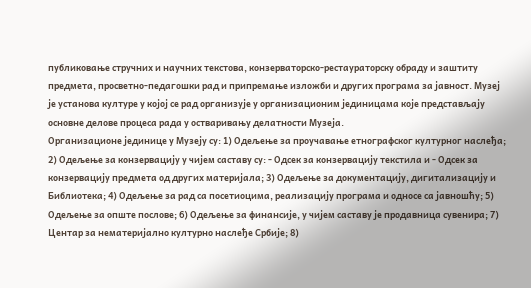публиковање стручних и научних текстова, конзерваторско-рестаураторску обраду и заштиту предмета, просветно-педагошки рад и припремање изложби и других програма за јавност. Музеј је установа културе у којој се рад организује у организационим јединицама које представљају основне делове процеса рада у остваривању делатности Музеја.
Организационе јединице у Музеју су: 1) Одељење за проучавање етнографског културног наслеђа; 2) Одељење за конзервацију у чијем саставу су: - Одсек за конзервацију текстила и - Одсек за конзервацију предмета од других материјала; 3) Одељење за документацију, дигитализацију и Библиотека; 4) Одељење за рад са посетиоцима, реализацију програма и односе са јавношћу; 5) Одељење за опште послове; 6) Одељење за финансије, у чијем саставу је продавница сувенира; 7) Центар за нематеријално културно наслеђе Србије; 8)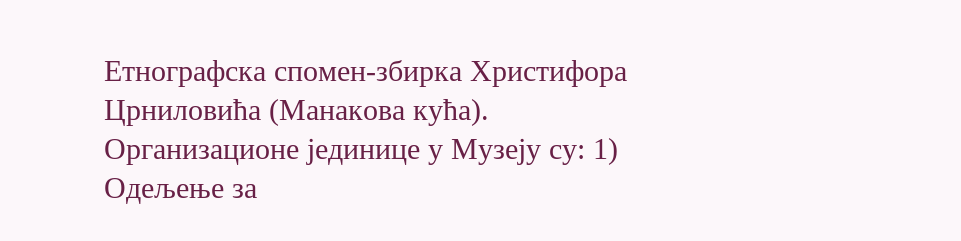Етнографска спомен-збирка Христифора Црниловића (Манакова кућа).
Организационе јединице у Музеју су: 1) Одељење за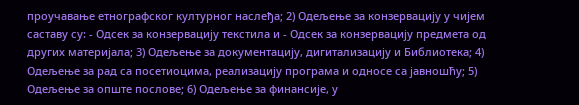проучавање етнографског културног наслеђа; 2) Одељење за конзервацију у чијем саставу су: - Одсек за конзервацију текстила и - Одсек за конзервацију предмета од других материјала; 3) Одељење за документацију, дигитализацију и Библиотека; 4) Одељење за рад са посетиоцима, реализацију програма и односе са јавношћу; 5) Одељење за опште послове; 6) Одељење за финансије, у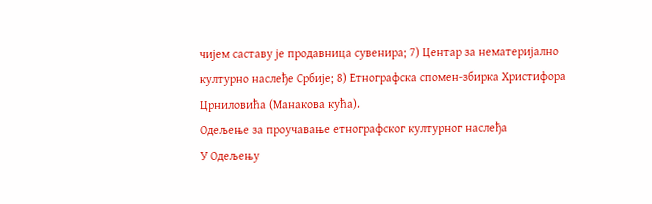чијем саставу је продавница сувенира; 7) Центар за нематеријално културно наслеђе Србије; 8) Етнографска спомен-збирка Христифора Црниловића (Манакова кућа).
Одељење за проучавање етнографског културног наслеђа
У Одељењу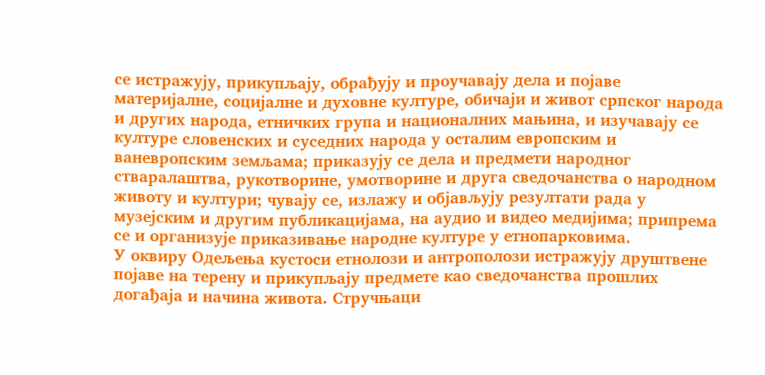се истражују, прикупљају, обрађују и проучавају дела и појаве материјалне, социјалне и духовне културе, обичаји и живот српског народа и других народа, етничких група и националних мањина, и изучавају се културе словенских и суседних народа у осталим европским и ваневропским земљама; приказују се дела и предмети народног стваралаштва, рукотворине, умотворине и друга сведочанства о народном животу и култури; чувају се, излажу и објављују резултати рада у музејским и другим публикацијама, на аудио и видео медијима; припрема се и организује приказивање народне културе у етнопарковима.
У оквиру Одељења кустоси етнолози и антрополози истражују друштвене појаве на терену и прикупљају предмете као сведочанства прошлих догађаја и начина живота. Стручњаци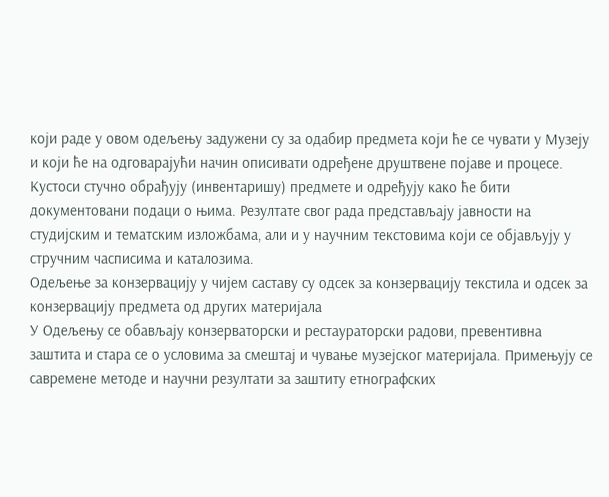који раде у овом одељењу задужени су за одабир предмета који ће се чувати у Музеју и који ће на одговарајући начин описивати одређене друштвене појаве и процесе. Кустоси стучно обрађују (инвентаришу) предмете и одређују како ће бити документовани подаци о њима. Резултате свог рада представљају јавности на студијским и тематским изложбама, али и у научним текстовима који се објављују у стручним часписима и каталозима.
Одељење за конзервацију у чијем саставу су одсек за конзервацију текстила и одсек за конзервацију предмета од других материјала
У Одељењу се обављају конзерваторски и рестаураторски радови, превентивна заштита и стара се о условима за смештај и чување музејског материјала. Примењују се савремене методе и научни резултати за заштиту етнографских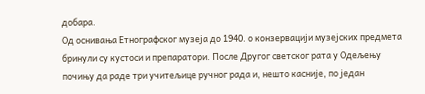добара.
Од оснивања Етнографског музеја до 1940. о конзервацији музејских предмета бринули су кустоси и препаратори. После Другог светског рата у Одељењу почињу да раде три учитељице ручног рада и, нешто касније, по један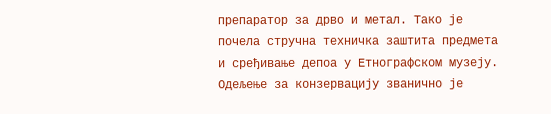препаратор за дрво и метал. Тако је почела стручна техничка заштита предмета и сређивање депоа у Етнографском музеју. Одељење за конзервацију званично је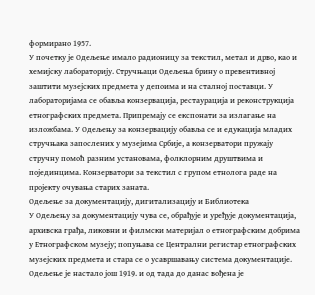формирано 1957.
У почетку је Одељење имало радионицу за текстил, метал и дрво, као и хемијску лабораторију. Стручњаци Одељења брину о превентивној заштити музејских предмета у депоима и на сталној поставци. У лабораторијама се обавља конзервација, рестаурација и реконструкција етнографских предмета. Припремају се експонати за излагање на изложбама. У Одељењу за конзервацију обавља се и едукација младих стручњака запослених у музејима Србије, а конзерватори пружају стручну помоћ разним установама, фолклорним друштвима и појединцима. Конзерватори за текстил с групом етнолога раде на пројекту очувања старих заната.
Одељење за документацију, дигитализацију и Библиотека
У Одељењу за документацију чува се, обрађује и уређује документација, архивска грађа, ликовни и филмски материјал о етнографским добрима у Етнографском музеју; попуњава се Централни регистар етнографских музејских предмета и стара се о усавршавању система документације.
Одељење је настало још 1919. и од тада до данас вођена је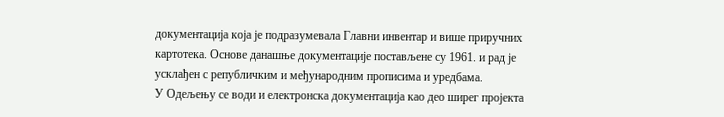документација која је подразумевала Главни инвентар и више приручних картотека. Основе данашње документације постављене су 1961. и рад је усклађен с републичким и међународним прописима и уредбама.
У Одељењу се води и електронска документација као део ширег пројекта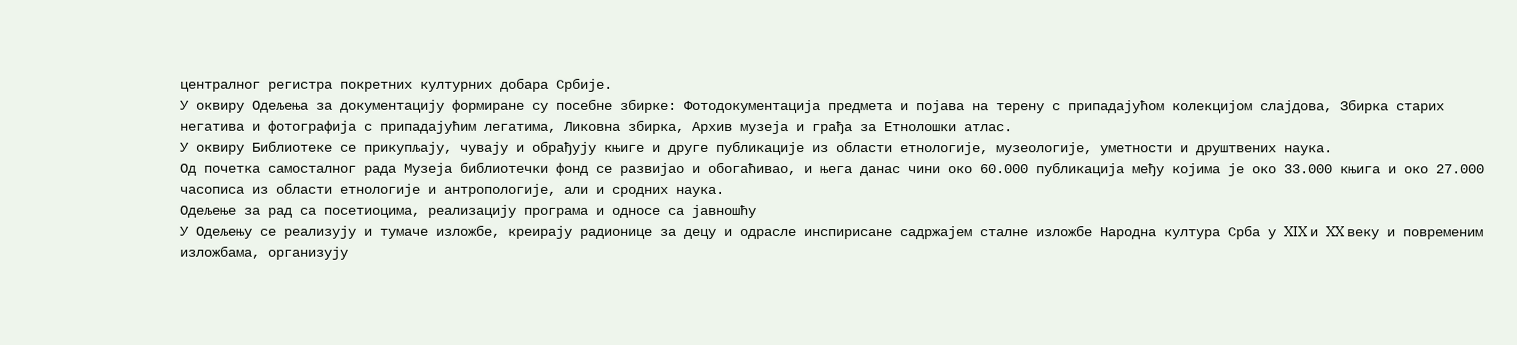централног регистра покретних културних добара Србије.
У оквиру Одељења за документацију формиране су посебне збирке: Фотодокументација предмета и појава на терену с припадајућом колекцијом слајдова, Збирка старих негатива и фотографија с припадајућим легатима, Ликовна збирка, Архив музеја и грађа за Етнолошки атлас.
У оквиру Библиотеке се прикупљају, чувају и обрађују књиге и друге публикације из области етнологије, музеологије, уметности и друштвених наука.
Од почетка самосталног рада Музеја библиотечки фонд се развијао и обогаћивао, и њега данас чини око 60.000 публикација међу којима је око 33.000 књига и око 27.000 часописа из области етнологије и антропологије, али и сродних наука.
Одељење за рад са посетиоцима, реализацију програма и односе са јавношћу
У Одељењу се реализују и тумаче изложбе, креирају радионице за децу и одрасле инспирисане садржајем сталне изложбе Народна култура Срба у XIX и XX веку и повременим изложбама, организују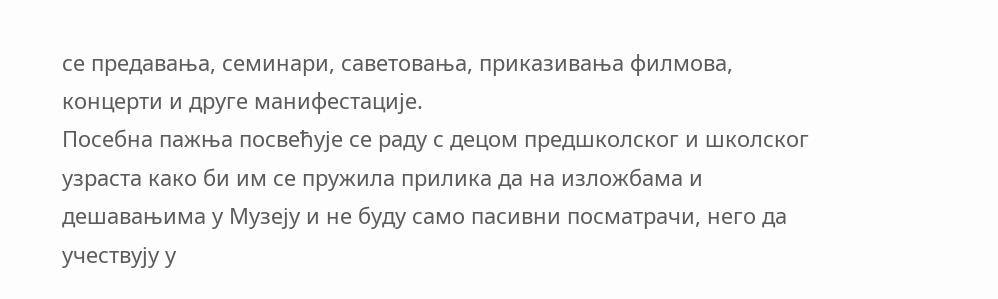се предавања, семинари, саветовања, приказивања филмова, концерти и друге манифестације.
Посебна пажња посвећује се раду с децом предшколског и школског узраста како би им се пружила прилика да на изложбама и дешавањима у Музеју и не буду само пасивни посматрачи, него да учествују у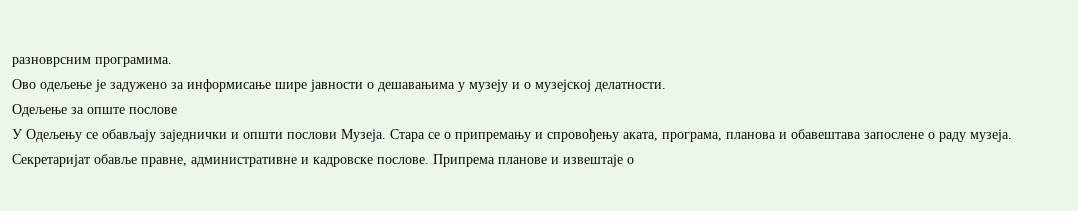разноврсним програмима.
Ово одељење је задужено за информисање шире јавности о дешавањима у музеју и о музејској делатности.
Одељење за опште послове
У Одељењу се обављају заједнички и општи послови Музеја. Стара се о припремању и спровођењу аката, програма, планова и обавештава запослене о раду музеја. Секретаријат обавље правне, административне и кадровске послове. Припрема планове и извештаје о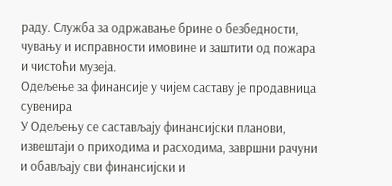раду. Служба за одржавање брине о безбедности, чувању и исправности имовине и заштити од пожара и чистоћи музеја.
Одељење за финансије у чијем саставу је продавница сувенира
У Одељењу се састављају финансијски планови, извештаји о приходима и расходима, завршни рачуни и обављају сви финансијски и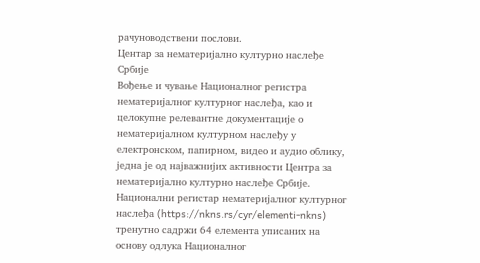рачуноводствени послови.
Центар за нематеријално културно наслеђе Србије
Вођење и чување Националног регистра нематеријалног културног наслеђа, као и целокупне релевантне документације о нематеријалном културном наслеђу у електронском, папирном, видео и аудио облику, једна је од најважнијих активности Центра за нематеријално културно наслеђе Србије. Национални регистар нематеријалног културног наслеђа (https://nkns.rs/cyr/elementi-nkns) тренутно садржи 64 елемента уписаних на основу одлука Националног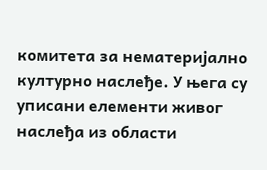комитетa за нематеријално културно наслеђе. У њега су уписани елементи живог наслеђа из области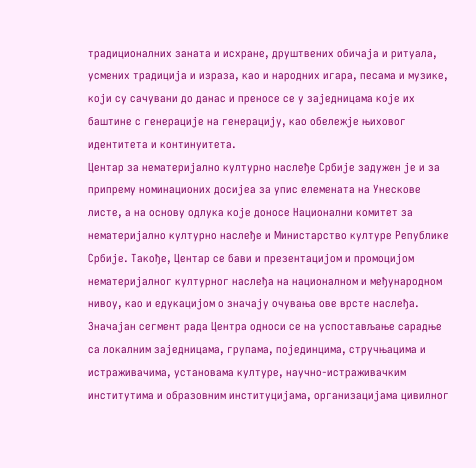традиционалних заната и исхране, друштвених обичаја и ритуала, усмених традиција и израза, као и народних игара, песама и музике, који су сачувани до данас и преносе се у заједницама које их баштине с генерације на генерацију, као обележје њиховог идентитета и континуитета.
Центар за нематеријално културно наслеђе Србије задужен је и за припрему номинационих досијеа за упис елемената на Унескове листе, а на основу одлука које доносе Национални комитет за нематеријално културно наслеђе и Министарство културе Републике Србије. Такође, Центар се бави и презентацијом и промоцијом нематеријалног културног наслеђа на националном и међународном нивоу, као и едукацијом о значају очувања ове врсте наслеђа. Значајан сегмент рада Центра односи се на успостављање сарадње са локалним заједницама, групама, појединцима, стручњацима и истраживачима, установама културе, научно-истраживачким институтима и образовним институцијама, организацијама цивилног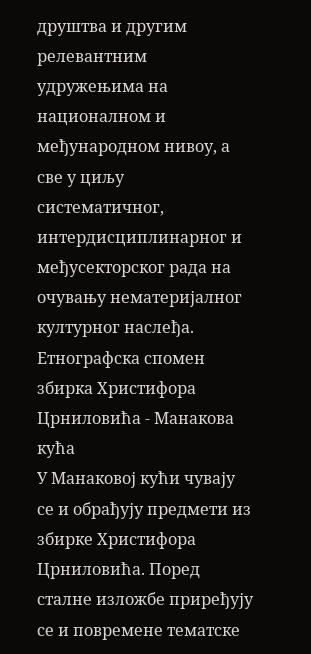друштва и другим релевантним удружењима на националном и међународном нивоу, а све у циљу систематичног, интердисциплинарног и међусекторског рада на очувању нематеријалног културног наслеђа.
Етнографска спомен збирка Христифора Црниловића - Манакова кућа
У Манаковој кући чувају се и обрађују предмети из збирке Христифора Црниловића. Поред сталне изложбе приређују се и повремене тематске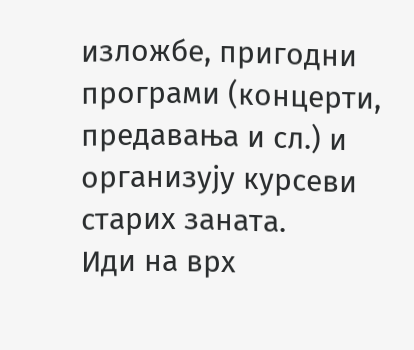изложбе, пригодни програми (концерти, предавања и сл.) и организују курсеви старих заната.
Иди на врх